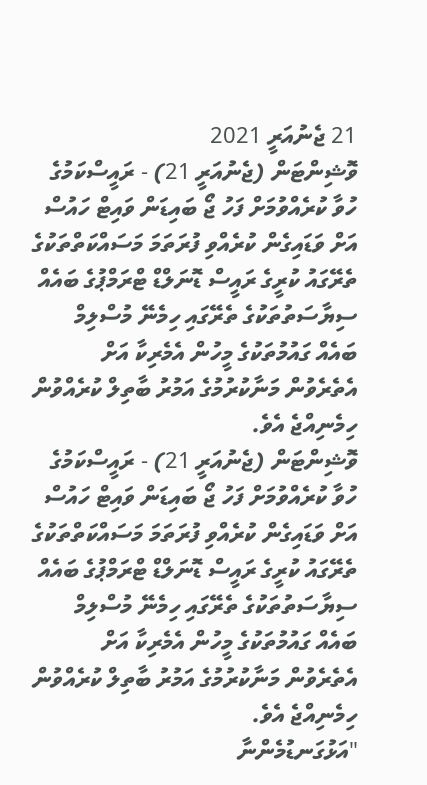21 ޖެނުއަރީ 2021
ވޮޝިންޓަން (ޖެނުއަރީ 21) - ރައީސްކަމުގެ ހުވާ ކުރެއްވުމަށް ފަހު ޖޯ ބައިޑަން ވައިޓް ހައުސް އަށް ވަޑައިގެން ކުރެއްވި ފުރަތަމަ މަސައްކަތްތަކުގެ ތެރޭގައު ކުރީގެ ރައީސް ޑޮނަލްޑް ޓްރަމްޕުގެ ބައެއް ސިޔާސަތުތަކުގެ ތެރޭގައި ހިމެނޭ މުސްލިމް ބައެއް ގައުމުތަކުގެ މީހުން އެމެރިކާ އަށް އެތެރެވުން މަނާކުރުމުގެ އަމުރު ބާތިލް ކުރެއްވުން ހިމެނިއްޖެ އެވެ.
ވޮޝިންޓަން (ޖެނުއަރީ 21) - ރައީސްކަމުގެ ހުވާ ކުރެއްވުމަށް ފަހު ޖޯ ބައިޑަން ވައިޓް ހައުސް އަށް ވަޑައިގެން ކުރެއްވި ފުރަތަމަ މަސައްކަތްތަކުގެ ތެރޭގައު ކުރީގެ ރައީސް ޑޮނަލްޑް ޓްރަމްޕުގެ ބައެއް ސިޔާސަތުތަކުގެ ތެރޭގައި ހިމެނޭ މުސްލިމް ބައެއް ގައުމުތަކުގެ މީހުން އެމެރިކާ އަށް އެތެރެވުން މަނާކުރުމުގެ އަމުރު ބާތިލް ކުރެއްވުން ހިމެނިއްޖެ އެވެ.
"އަޅުގަނޑުމެންނާ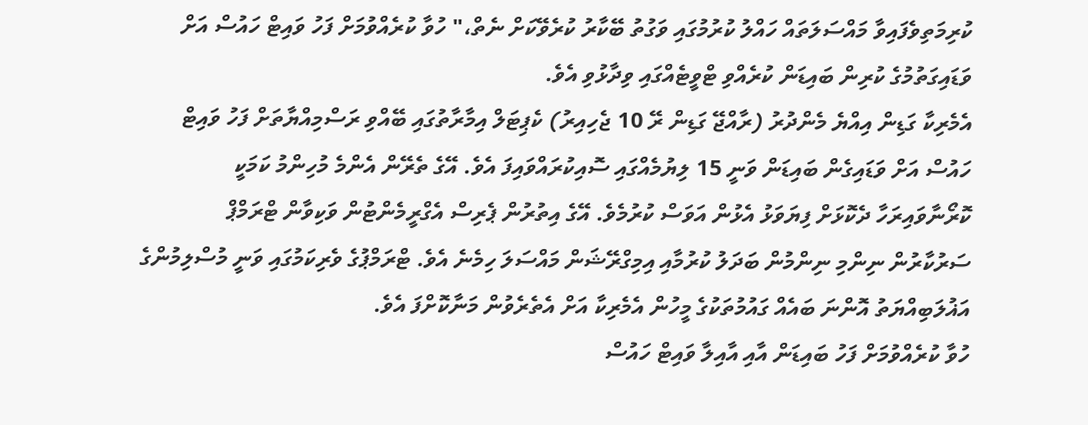ކުރިމަތިވެފައިވާ މައްސަލަތައް ހައްލު ކުރުމުގައި ވަގުތު ބޭކާރު ކުރެވޭކަށް ނެތް،" ހުވާ ކުރެއްވުމަށް ފަހު ވައިޓް ހައުސް އަށް ވަޑައިގަތުމުގެ ކުރިން ބައިޑަން ކުރެއްވި ޓްވީޓެއްގައި ވިދާޅުވި އެވެ.
އެމެރިކާ ގަޑިން އިއްޔެ މެންދުރު (ރާއްޖޭ ގަޑިން ރޭ 10 ޖެހިއިރު) ކެޕިޓަލް އިމާރާތުގައި ބޭއްވި ރަސްމިއްޔާތަށް ފަހު ވައިޓް ހައުސް އަށް ވަޑައިގެން ބައިޑަން ވަނީ 15 ލިޔުމެއްގައި ސޮއިކުރައްވައިފަ އެވެ. އޭގެ ތެރޭން އެންމެ މުހިންމު ކަމަކީ ކޮރޯނާވައިރަހާ ދެކޮޅަށް ފިޔަވަޅު އެޅުން އަވަސް ކުރުމެވެ. އޭގެ އިތުރުން ޕެރިސް އެގްރީމެންޓުން ވަކިވާން ޓްރަމްޕް ސަރުކާރުން ނިންމި ނިންމުން ބަދަލު ކުރުމާއި އިމިގްރޭޝަން މައްސަލަ ހިމެނެ އެވެ. ޓްރަމްޕުގެ ވެރިކަމުގައި ވަނީ މުސްލިމުންގެ އަޣުލަބިއްޔަތު އޮންނަ ބައެއް ގައުމުތަކުގެ މީހުން އެމެރިކާ އަށް އެތެރެވުން މަނާކޮށްފަ އެވެ.
ހުވާ ކުރެއްވުމަށް ފަހު ބައިޑަން އާއި އާއިލާ ވައިޓް ހައުސް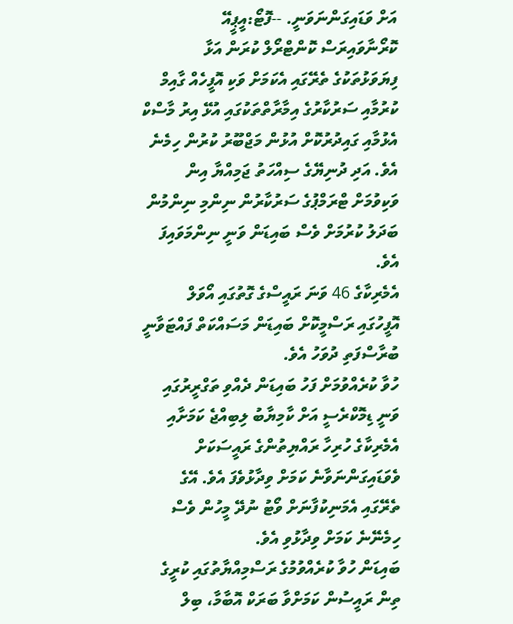އަށް ވަޑައިގަންނަވަނީ. --ފޮޓޯ:އީޕީއޭ
ކޮރޯނާވައިރަސް ކޮންޓްރޯލް ކުރަން އަޅާ ފިޔަވަޅުތަކުގެ ތެރޭގައި އެކަމަށް ވަކި އޮފީހެއް ގާއިމް ކުރުމާއި ސަރުކާރުގެ އިމާރާތްތަކުގައި އުޅޭ އިރު މާސްކް އެޅުމާއި ގައިދުރުކޮށް އުޅުން މަޖްބޫރު ކުރުން ހިމެނެ އެވެ. އަދި ދުނިޔޭގެ ސިއްހަތު ޖަމިއްޔާ އިން ވަކިވުމަށް ޓްރަމްޕުގެ ސަރުކާރުން ނިންމި ނިންމުން ބަދަލު ކުރުމަށް ވެސް ބައިޑަން ވަނީ ނިންމަވައިފަ އެވެ.
އެމެރިކާގެ 46 ވަނަ ރައީސްގެ ގޮތުގައި އޯވަލް އޮފީހުގައި ރަސްމީކޮށް ބައިޑަން މަސައްކަތް ފައްޓަވާނީ ބުރާސްފަތި ދުވަހު އެވެ.
ހުވާ ކުރެއްވުމަށް ފަހު ބައިޑަން ދެއްވި ތަގްރީރުގައި ވަނީ ޑިމޮކްރެސީ އަށް ކާމިޔާބު ލިބިއްޖެ ކަމަށާއި އެމެރިކާގެ ހުރިހާ ރައްޔިތުންގެ ރައީސަކަށް ވެވަޑައިގަންނަވާނެ ކަމަށް ވިދާޅުވެފަ އެވެ. އޭގެ ތެރޭގައި އެމަނިކުފާނަށް ވޯޓު ނުދޭ މީހުން ވެސް ހިމެނޭނެ ކަމަށް ވިދާޅުވި އެވެ.
ބައިޑަން ހުވާ ކުރެއްވުމުގެ ރަސްމިއްޔާތުގައި ކުރީގެ ތިން ރައީސުން ކަމަށްވާ ބަރަކް އޮބާމާ، ބިލް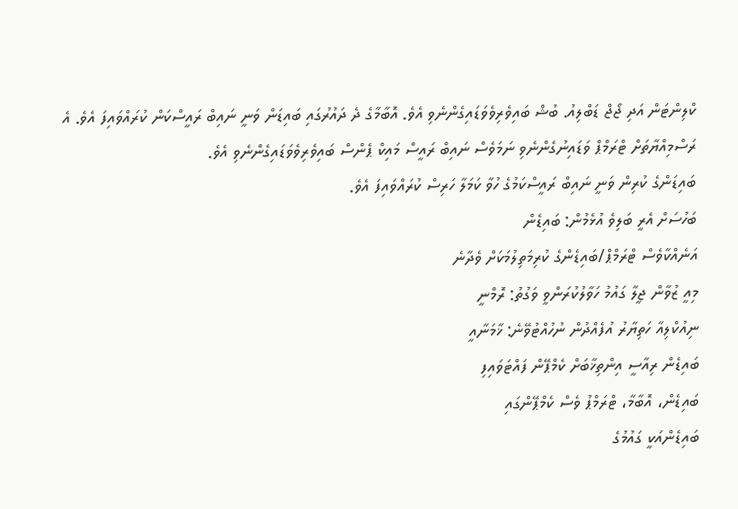ކްލިންޓަން އަދި ޖޯޖް ޑަބްލިއު. ބުޝް ބައިވެރިވެވަޑައިގެންނެވި އެވެ. އޮބާމާގެ ދެ ދައުރުގައި ބައިޑަން ވަނީ ނައިބް ރައީސްކަން ކުރައްވައިފަ އެވެ. އެ ރަސްމިއްޔާތަށް ޓްރަމްޕް ވަޑައިނުގެންނެވި ނަމަވެސް ނައިބް ރައީސް މައިކް ޕެންސް ބައިވެރިވެވަޑައިގެންނެވި އެވެ.
ބައިޑަންގެ ކުރިން ވަނީ ނައިބް ރައީސްކަމުގެ ހުވާ ކަމަލާ ހަރިސް ކުރައްވައިފަ އެވެ.
ބަހުސަށް އެރީ ބަލިވެ އުޅެމުން: ބައިޑެން
އަނެއްކާވެސް ޓްރަމްޕް/ބައިޑެންގެ ކުރިމަތިލުމަކަށް ވެދާނެ
މިއީ ޒުވާން ޖީލާ ގައުމު ހަވާލުކުރަންވީ ވަގުތު: ރޮމްނީ
ނިއުކްލިއާ ހަތިޔާރު އުފެއްދުން ނުހުއްޓުވޭނެ: ޚާމަނާއީ
ބައިޑެން ރިއާސީ އިންތިޚާބަށް ކެމްޕޭން ފައްޓަވައިފި
ބައިޑެން، އޮބާމާ، ޓްރަމްޕު ވެސް ކެމްޕޭންގައި
ބައިޑެންއަކީ ގައުމުގެ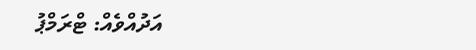އަދުއްވެއް: ޓްރަމްޕު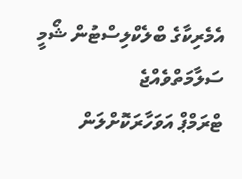އެމެރިކާގެ ބްލެކްލިސްޓުން ޝޯމީ ސަލާމަތްވެއްޖެ
ޓްރަމްޕް އަވަހާރަކޮށްލަން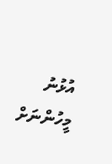އުޅުނު މީހުންނަށް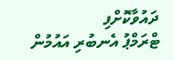ދައުވާކޮށްފި
ޓްރަމްޕު އެނބުރި އައުމުން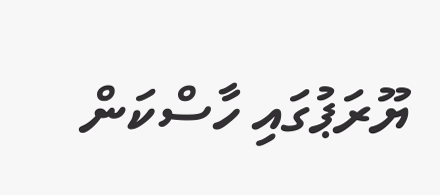ޔޫރަޕުގައި ހާސްކަން